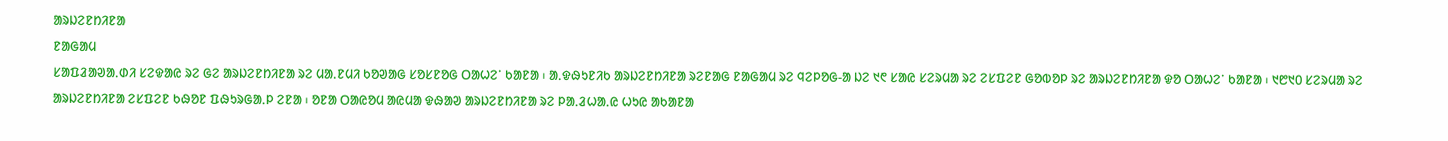ᱟᱨᱡᱮᱱᱴᱤᱱᱟ
ᱱᱟᱜᱟᱢ
ᱥᱟᱯᱲᱟᱣᱟᱹᱰᱤ ᱥᱮᱫᱟᱭ ᱨᱮ ᱜᱮ ᱟᱨᱡᱮᱱᱴᱤᱱᱟ ᱨᱮ ᱢᱟᱹᱱᱢᱤ ᱠᱚᱣᱟᱜ ᱥᱚᱥᱱᱚᱜ ᱛᱟᱦᱮᱸ ᱠᱟᱱᱟ ᱾ ᱟᱹᱫᱷᱩᱱᱤᱠ ᱟᱨᱡᱮᱱᱴᱤᱱᱟ ᱨᱮᱱᱟᱜ ᱱᱟᱜᱟᱢ ᱨᱮ ᱧᱮᱞᱚᱜ-ᱟ ᱡᱮ ᱑᱖ ᱥᱟᱭ ᱥᱮᱨᱢᱟ ᱨᱮ ᱮᱥᱯᱮᱱ ᱜᱚᱵᱚᱞ ᱨᱮ ᱟᱨᱡᱮᱱᱴᱤᱱᱟ ᱫᱚ ᱛᱟᱦᱮᱸ ᱠᱟᱱᱟ ᱾ ᱑᱘᱑᱐ ᱥᱮᱨᱢᱟ ᱨᱮ ᱟᱨᱡᱮᱱᱴᱤᱱᱟ ᱮᱥᱯᱮᱱ ᱠᱷᱚᱱ ᱯᱷᱩᱨᱜᱟᱹᱞ ᱮᱱᱟ ᱾ ᱚᱱᱟ ᱛᱟᱭᱚᱢ ᱟᱭᱢᱟ ᱫᱷᱟᱣ ᱟᱨᱡᱮᱱᱴᱤᱱᱟ ᱨᱮ ᱞᱟᱹᱲᱦᱟᱹᱭ ᱦᱩᱭ ᱟᱠᱟᱱᱟ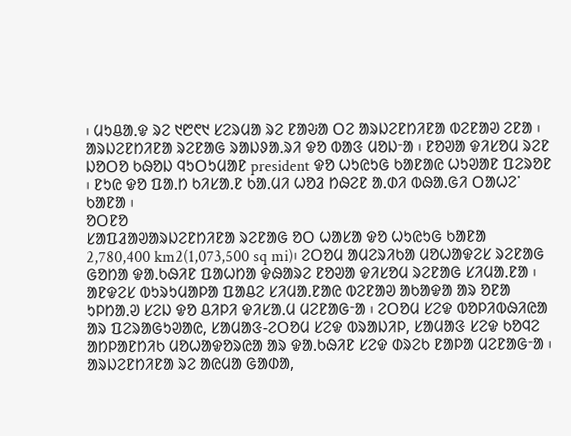᱾ ᱢᱩᱪᱟᱹᱫ ᱨᱮ ᱑᱘᱖᱑ ᱥᱮᱨᱢᱟ ᱨᱮ ᱱᱟᱶᱟ ᱛᱮ ᱟᱨᱡᱮᱱᱴᱤᱱᱟ ᱵᱮᱱᱟᱣ ᱮᱱᱟ ᱾
ᱟᱨᱡᱮᱱᱴᱤᱱᱟ ᱨᱮᱱᱟᱜ ᱨᱟᱡᱽᱟᱹᱨᱤ ᱫᱚ ᱵᱟᱝ ᱢᱚᱡᱼᱟ ᱾ ᱱᱚᱣᱟ ᱫᱤᱥᱚᱢ ᱨᱮᱱ ᱡᱚᱛᱚ ᱠᱷᱚᱡ ᱧᱩᱛᱩᱢᱟᱱ president ᱫᱚ ᱦᱩᱭᱩᱜ ᱠᱟᱱᱟᱭ ᱦᱩᱣᱟᱱ ᱯᱮᱨᱚᱱ ᱾ ᱱᱩᱭ ᱫᱚ ᱯᱟᱹᱴ ᱠᱤᱥᱟᱹᱱ ᱠᱟᱹᱢᱤ ᱦᱚᱲ ᱴᱷᱮᱱ ᱟᱹᱰᱤ ᱵᱷᱟᱹᱜᱤ ᱛᱟᱦᱮᱸ ᱠᱟᱱᱟ ᱾
ᱚᱛᱱᱚ
ᱥᱟᱯᱲᱟᱣᱟᱨᱡᱮᱱᱴᱤᱱᱟ ᱨᱮᱱᱟᱜ ᱚᱛ ᱦᱟᱥᱟ ᱫᱚ ᱦᱩᱭᱩᱜ ᱠᱟᱱᱟ 2,780,400 km2(1,073,500 sq mi)᱾ ᱮᱛᱚᱢ ᱟᱢᱮᱨᱤᱠᱟ ᱢᱚᱦᱟᱫᱮᱥ ᱨᱮᱱᱟᱜ ᱜᱚᱴᱟ ᱫᱟᱹᱠᱷᱤᱱ ᱯᱟᱦᱴᱟ ᱫᱷᱟᱨᱮ ᱱᱚᱣᱟ ᱫᱤᱥᱚᱢ ᱨᱮᱱᱟᱜ ᱥᱤᱢᱟᱹᱱᱟ ᱾ ᱟᱱᱫᱮᱥ ᱵᱩᱨᱩᱢᱟᱞᱟ ᱯᱟᱪᱮ ᱥᱤᱢᱟᱹᱱᱟᱭ ᱵᱮᱱᱟᱣ ᱟᱠᱟᱫᱟ ᱟᱨ ᱚᱱᱟ ᱩᱞᱴᱟᱹᱣ ᱥᱮᱡ ᱫᱚ ᱪᱤᱞᱤ ᱫᱤᱥᱟᱹᱢ ᱢᱮᱱᱟᱜᱼᱟ ᱾ ᱮᱛᱚᱢ ᱥᱮᱫ ᱵᱚᱞᱤᱵᱷᱤᱭᱟ ᱟᱨ ᱯᱮᱨᱟᱜᱩᱣᱟᱭ, ᱥᱟᱢᱟᱝ-ᱮᱛᱚᱢ ᱥᱮᱫ ᱵᱨᱟᱡᱤᱞ, ᱥᱟᱢᱟᱝ ᱥᱮᱫ ᱠᱚᱧᱮ ᱟᱴᱞᱟᱱᱴᱤᱠ ᱢᱚᱦᱟᱫᱚᱨᱭᱟ ᱟᱨ ᱫᱟᱹᱠᱷᱤᱱ ᱥᱮᱫ ᱰᱨᱮᱠ ᱱᱟᱞᱟ ᱢᱮᱱᱟᱜᱼᱟ ᱾ ᱟᱨᱡᱮᱱᱴᱤᱱᱟ ᱨᱮ ᱟᱭᱢᱟ ᱜᱟᱰᱟ,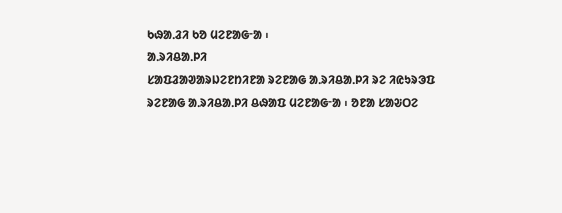ᱠᱷᱟᱹᱲᱤ ᱠᱚ ᱢᱮᱱᱟᱜᱼᱟ ᱾
ᱟᱹᱨᱤᱪᱟᱹᱞᱤ
ᱥᱟᱯᱲᱟᱣᱟᱨᱡᱮᱱᱴᱤᱱᱟ ᱨᱮᱱᱟᱜ ᱟᱹᱨᱤᱪᱟᱹᱞᱤ ᱨᱮ ᱤᱭᱩᱨᱳᱯ ᱨᱮᱱᱟᱜ ᱟᱹᱨᱤᱪᱟᱹᱞᱤ ᱪᱷᱟᱯ ᱢᱮᱱᱟᱜᱼᱟ ᱾ ᱚᱱᱟ ᱥᱟᱶᱛᱮ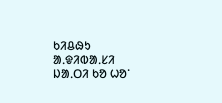ᱠᱤᱪᱷᱩ ᱟᱹᱫᱤᱵᱟᱹᱥᱤ ᱡᱟᱹᱛᱤ ᱠᱚ ᱦᱚᱸ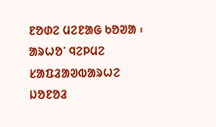ᱱᱚᱰᱮ ᱢᱮᱱᱟᱜ ᱠᱚᱣᱟ ᱾
ᱟᱨᱦᱚᱸ ᱧᱮᱞᱢᱮ
ᱥᱟᱯᱲᱟᱣᱵᱟᱨᱦᱮ ᱡᱚᱱᱚᱲ